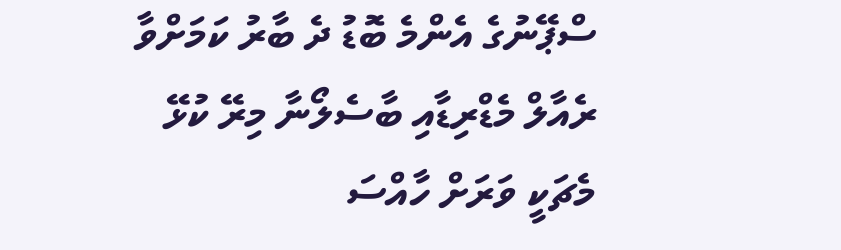ސްޕޭނުގެ އެންމެ ބޮޑު ދެ ބާރު ކަމަށްވާ ރެއާލް މެޑްރިޑާއި ބާސެލޯނާ މިރޭ ކުޅޭ މެޗަކީ ވަރަށް ހާއްސަ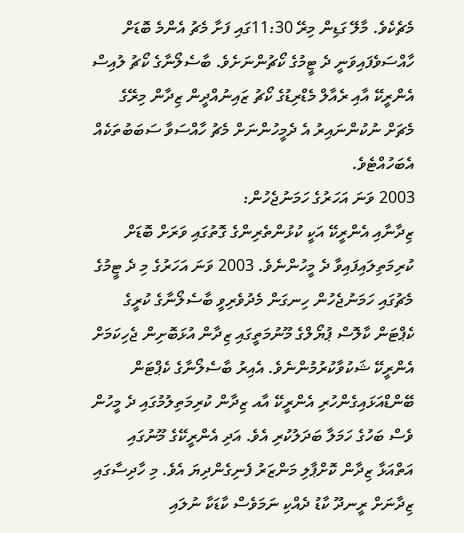މެޗެކެވެ. މާލޭ ގަޑިން މިރޭ 11:30ގައި ފަށާ މެޗު އެންމެ ބޮޑަށް ހާއްސަވެފައިވަނީ ދެ ޓީމުގެ ކޯޗުންނަށެވެ. ބާސެލޯނާގެ ކޯޗު ލުއިސް އެންރީކޭ އާއި ރެއާލް މެޑްރިޑުގެ ކޯޗު ޒައިނުއްދީން ޒިދާން މިރޭގެ މެޗަށް ނުކުންނައިރު އެ ދެމީހުންނަށް މެޗު ހާއްސަވާ ސަބަބުތަކެއް އެބަހުއްޓެވެ.
2003 ވަނަ އަހަރުގެ ހަމަނުޖެހުން:
ޒިދާނާއި އެންރީކޭ އަކީ ކުޅުންތެރިންގެ ގޮތުގައި ވަރަށް ބޮޑަށް ކުރިމަތިލައިފައިވާ ދެ މީހުންނެވެ. 2003 ވަނަ އަހަރުގެ މި ދެ ޓީމުގެ މެޗުގައި ހަމަނުޖެހުން ހިނގަން މެދުވެރިވީ ބާސެލޯނާގެ ކުރީގެ ކެޕްޓަން ކާލޮސް ޕުޔޯލްގެ މޫނުމަތީގައި ޒިދާން އުޅަބޮށިން ޖެހިކަމަށް އެންރީކޭ ޝަކުވާކުރުމުންނެވެ. އެއިރު ބާސެލޯނާގެ ކެޕްޓަން ބޭންޑްއަޅައިގެންހުރި އެންރީކޭ އާއ ޒިދާން ކުރިމަތިލުމުގައި ދެ މީހުން ވެސް ބަހުގެ ހަމަލާ ބަދަލުކުރި އެވެ. އަދި އެންރީކޭގެ މޫނުގައި އަތްއަޅާ ޒިދާން ކޮށްޕާލި މަންޒަރު ފެނިގެންދިޔަ އެވެ. މި ހާދިސާގައި ޒިދާނަށް ރީނދޫ ކާޑު ދެއްކި ނަމަވެސް ކާޑަކާ ނުލައި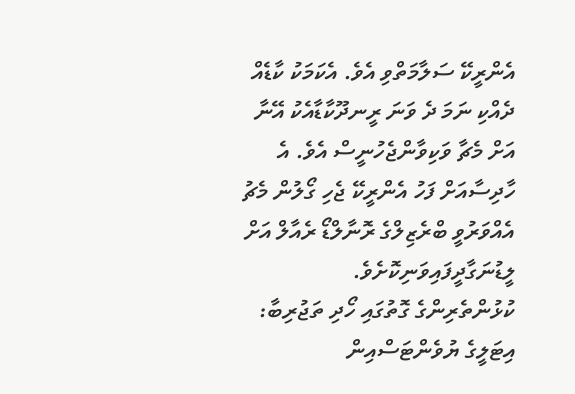އެންރީކޭ ސަލާމަތްވި އެވެ. އެކަމަކު ކާޑެއް ދެއްކި ނަމަ ދެ ވަނަ ރީނދޫކާޑާއެކު އޭނާ އަށް މެޗާ ވަކިވާންޖެހުނީސް އެވެ. އެ ހާދިސާއަށް ފަހު އެންރީކޭ ޖެހި ގޯލުން މެޗު އެއްވަރުވީ ބްރެޒިލްގެ ރޮނާލްޑޯ ރެއާލް އަށް ލީޑުނަގާދީފައިވަނިކޮށެވެ.
ކުޅުންތެރިންގެ ގޮތުގައި ހޯދި ތަޖުރިބާ:
އިޓަލީގެ ޔުވެންޓަސްއިން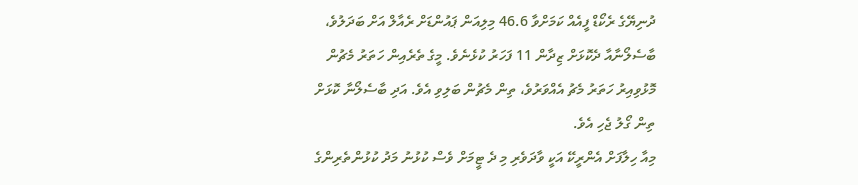ދުނިޔޭގެ ރެކޯޑް ފީއެއް ކަމަށްވާ 46.6 މިލިއަން ޕައުންޑަށް ރެއާލް އަށް ބަދަލުވެ، ބާސެލޯނާއާ ދެކޮޅަށް ޒިދާން 11 ފަހަރު ކުޅެނެވެ. މީގެ ތެރެއިން ހަތަރު މެޗުން މޮޅުވިއިރު ހަތަރު މެޗު އެއްވަރުވެ، ތިން މެޗުން ބަލިވި އެވެ. އަދި ބާސެލޯނާ ކޮޅަށް ތިން ގޯލު ޖެހި އެވެ.
މިއާ ހިލާފަށް އެންރީކޭ އަކީ ވާދަވެރި މި ދެ ޓީމަށް ވެސް ކުޅުނު މަދު ކުޅުންތެރިންގެ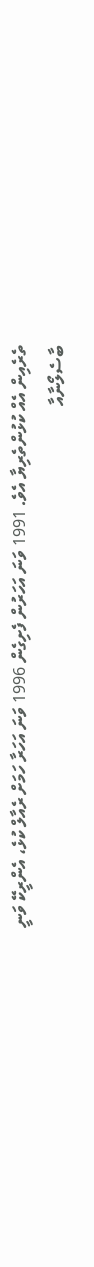ތެރެއިން އެއް ކުޅުންތެރިޔާ އެވެ. 1991 ވަނަ އަހަރުން ފެށިގެން 1996 ވަނަ އަހަރާ ހަމަށް ރެއާލް ކުޅެ، އެންރީކޭ ވަނީ ބާސެލޯނާއާ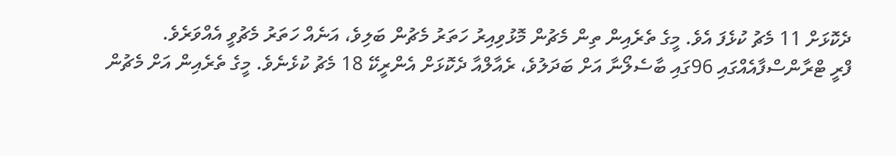ދެކޮޅަށް 11 މެޗު ކުޅެފަ އެވެ. މީގެ ތެރެއިން ތިން މެޗުން މޮޅުވިއިރު ހަތަރު މެޗުން ބަލިވެ، އަނެއް ހަތަރު މެޗުވީ އެއްވަރެވެ.
ފްރީ ޓްރާންސްފާއެއްގައި 96ގައި ބާސެލޯނާ އަށް ބަދަލުވެ، ރެއާލްއާ ދެކޮޅަށް އެންރީކޭ 18 މެޗު ކުޅެނެވެ. މީގެ ތެރެއިން އަށް މެޗުން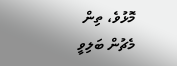މޮޅުވެ، ތިން މެޗުން ބަލިވީ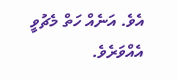އެވެ. އަނެއް ހަތް މެޗުވީ އެއްވަރެވެ.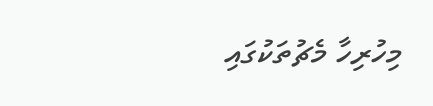މިހުރިހާ މެޗުތަކުގައި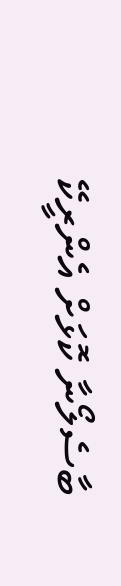ބާސެލޯނާ ކޮޅަށް އެންރީކޭ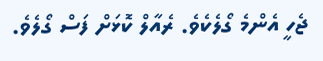ޖެހީ އެންމެ ގޯލެކެވެ. ރެއާލް ކޮޅަށް ފަސް ގޯލެވެ.